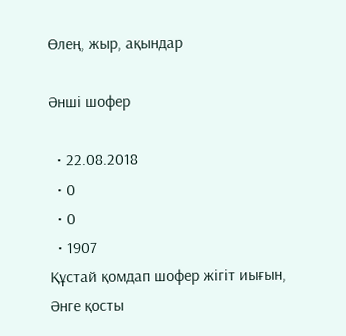Өлең, жыр, ақындар

Әнші шофер

  • 22.08.2018
  • 0
  • 0
  • 1907
Құстай қомдап шофер жігіт иығын,
Әнге қосты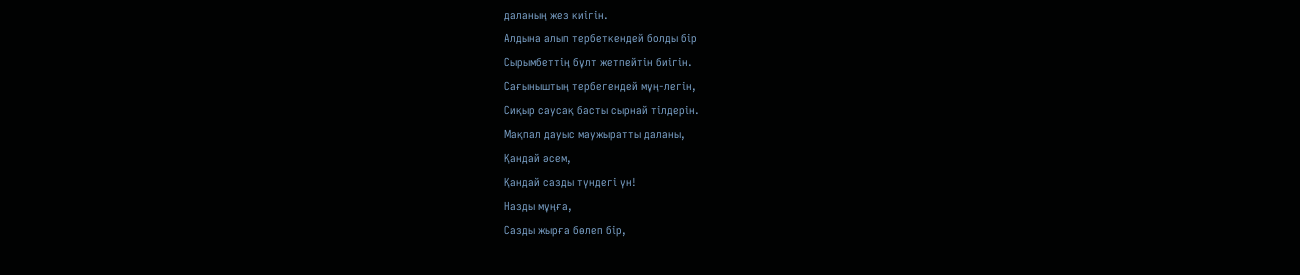даланың жез киігін.
Алдына алып тербеткендей болды бір
Сырымбеттің бұлт жетпейтін биігін.
Сағыныштың тербегендей мұң-легін,
Сиқыр саусақ басты сырнай тілдерін.
Мақпал дауыс маужыратты даланы,
Қандай әсем,
Қандай сазды түндегі үн!
Назды мұңға,
Сазды жырға бөлеп бір,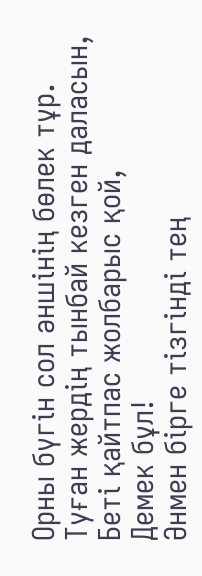Орны бүгін сол әншінің бөлек тұр.
Туған жердің тынбай кезген даласын,
Беті қайтпас жолбарыс қой,
Демек бұл!
Әнмен бірге тізгінді тең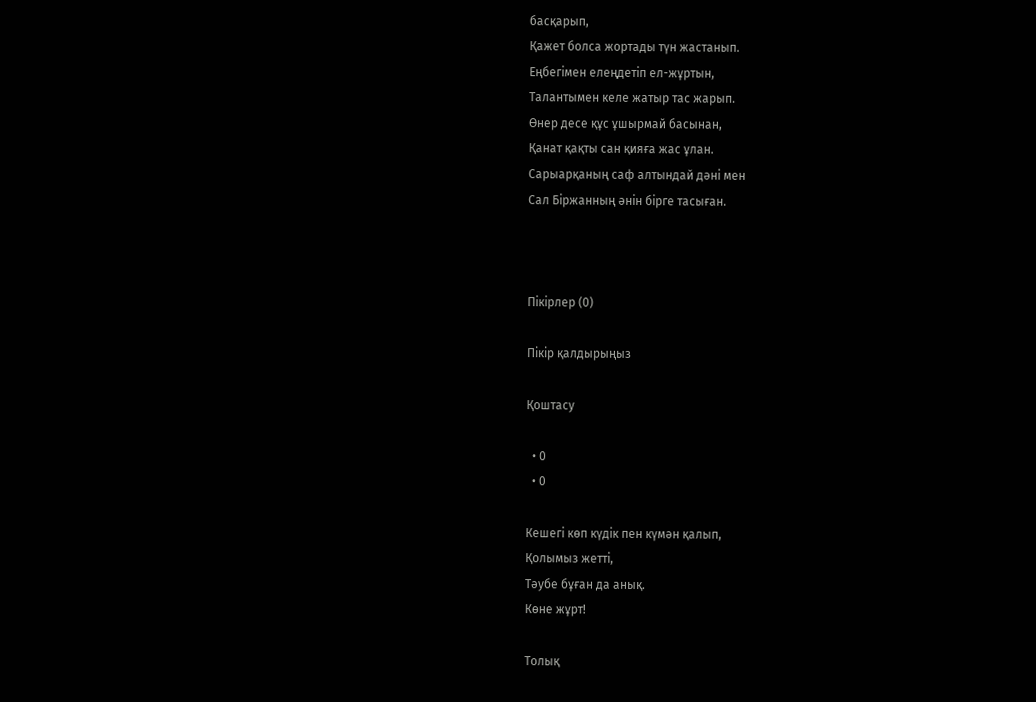басқарып,
Қажет болса жортады түн жастанып.
Еңбегімен елеңдетіп ел-жұртын,
Талантымен келе жатыр тас жарып.
Өнер десе құс ұшырмай басынан,
Қанат қақты сан қияға жас ұлан.
Сарыарқаның саф алтындай дәні мен
Сал Біржанның әнін бірге тасыған.



Пікірлер (0)

Пікір қалдырыңыз

Қоштасу

  • 0
  • 0

Кешегі көп күдік пен күмән қалып,
Қолымыз жетті,
Тәубе бұған да анық.
Көне жұрт!

Толық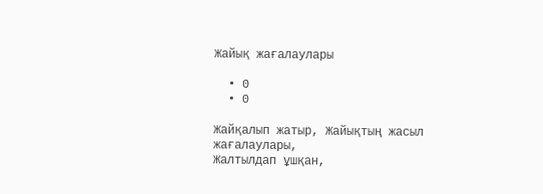Жайық жағалаулары

  • 0
  • 0

Жайқалып жатыр, Жайықтың жасыл
жағалаулары,
Жалтылдап ұшқан,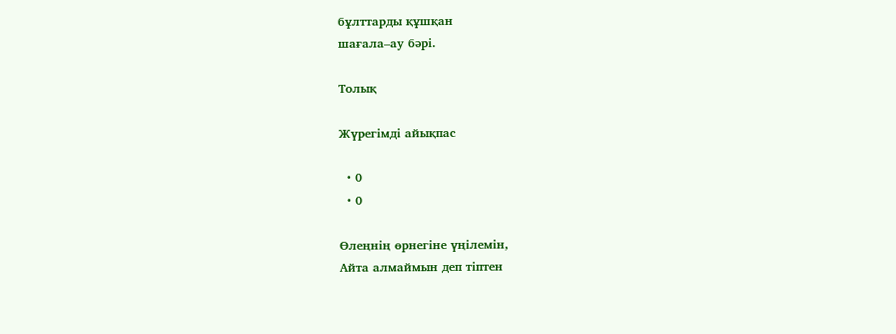бұлттарды құшқан
шағала–ау бәрі.

Толық

Жүрегімді айықпас

  • 0
  • 0

Өлеңнің өрнегіне үңілемін,
Айта алмаймын деп тіптен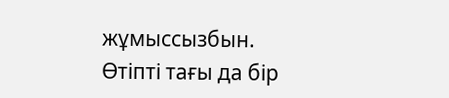жұмыссызбын.
Өтіпті тағы да бір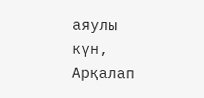аяулы күн,
Арқалап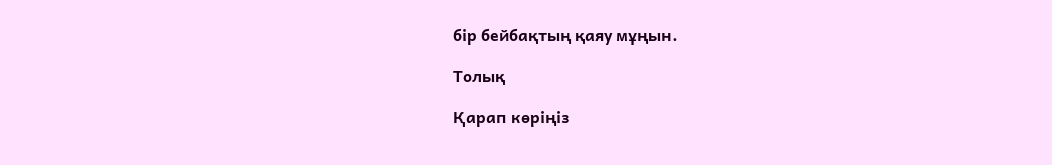бір бейбақтың қаяу мұңын.

Толық

Қарап көріңіз